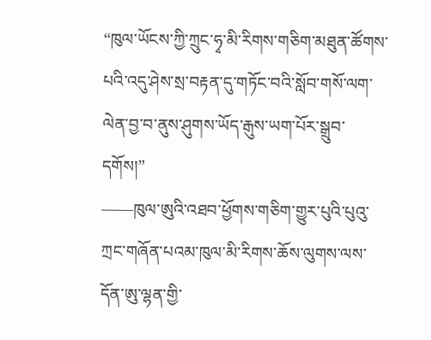“ཁུལ་ཡོངས་ཀྱི་ཀྲུང་ཧྭ་མི་རིགས་གཅིག་མཐུན་ཚོགས་པའི་འདུ་ཤེས་སྲ་བརྟན་དུ་གཏོང་བའི་སློབ་གསོ་ལག་ལེན་བྱ་བ་ནུས་ཤུགས་ཡོད་རྒུས་ཡག་པོར་སྒྲུབ་དགོས།”
——ཁུལ་ཨུའི་འཐབ་ཕྱོགས་གཅིག་གྱུར་པུའི་པུའུ་ཀྲང་གཞོན་པའམ་ཁུལ་མི་རིགས་ཆོས་ལུགས་ལས་དོན་ཨུ་ལྷན་གྱི་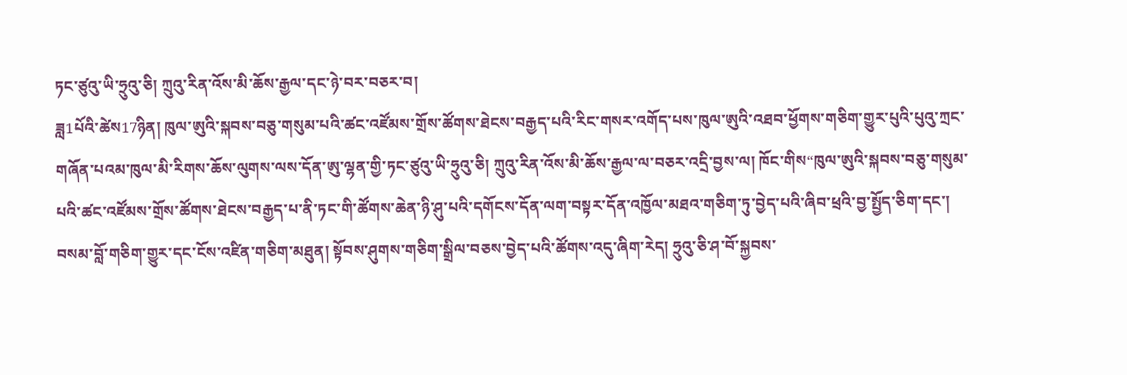ཏང་ཙུའུ་ཡི་ཧྲུའུ་ཅི། ཀྲུའུ་རིན་འོས་མི་ཆོས་རྒྱལ་དང་ཉེ་བར་བཅར་བ།
ཟླ1པོའི་ཚེས17ཉིན། ཁུལ་ཨུའི་སྐབས་བཅུ་གསུམ་པའི་ཚང་འཛོམས་གྲོས་ཚོགས་ཐེངས་བརྒྱད་པའི་རིང་གསར་འགོད་པས་ཁུལ་ཨུའི་འཐབ་ཕྱོགས་གཅིག་གྱུར་པུའི་པུའུ་ཀྲང་གཞོན་པའམ་ཁུལ་མི་རིགས་ཆོས་ལུགས་ལས་དོན་ཨུ་ལྷན་གྱི་ཏང་ཙུའུ་ཡི་ཧྲུའུ་ཅི། ཀྲུའུ་རིན་འོས་མི་ཆོས་རྒྱལ་ལ་བཅར་འདྲི་བྱས་ལ། ཁོང་གིས“ཁུལ་ཨུའི་སྐབས་བཅུ་གསུམ་པའི་ཚང་འཛོམས་གྲོས་ཚོགས་ཐེངས་བརྒྱད་པ་ནི་ཏང་གི་ཚོགས་ཆེན་ཉི་ཤུ་པའི་དགོངས་དོན་ལག་བསྟར་དོན་འཁྱོལ་མཐའ་གཅིག་ཏུ་བྱེད་པའི་ཞིབ་ཕྲའི་བྱ་སྤྱོད་ཅིག་དང་། བསམ་བློ་གཅིག་གྱུར་དང་ངོས་འཛིན་གཅིག་མཐུན། སྟོབས་ཤུགས་གཅིག་སྒྲིལ་བཅས་བྱེད་པའི་ཚོགས་འདུ་ཞིག་རེད། ཧྲུའུ་ཅི་ཤ་བོ་སྐྱབས་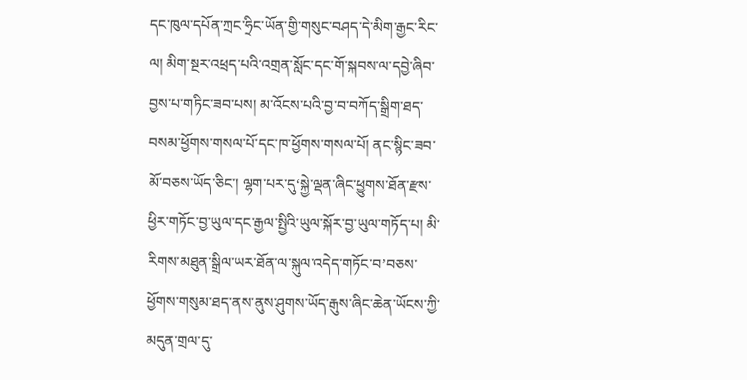དང་ཁུལ་དཔོན་ཀྲང་ཧྲིང་ཡོན་གྱི་གསུང་བཤད་དེ་མིག་རྒྱང་རིང་ལ། མིག་སྔར་འཕྲད་པའི་འགྲན་སློང་དང་གོ་སྐབས་ལ་དབྱེ་ཞིབ་བྱས་པ་གཏིང་ཟབ་པས། མ་འོངས་པའི་བྱ་བ་བཀོད་སྒྲིག་ཐད་བསམ་ཕྱོགས་གསལ་པོ་དང་ཁ་ཕྱོགས་གསལ་པོ། ནང་སྙིང་ཟབ་མོ་བཅས་ཡོད་ཅིང་། ལྷག་པར་དུ‘སྐྱེ་ལྡན་ཞིང་ཕྱུགས་ཐོན་རྫས་ཕྱིར་གཏོང་བྱ་ཡུལ་དང་རྒྱལ་སྤྱིའི་ཡུལ་སྐོར་བྱ་ཡུལ་གཏོད་པ། མི་རིགས་མཐུན་སྒྲིལ་ཡར་ཐོན་ལ་སྐུལ་འདེད་གཏོང་བ’བཅས་ཕྱོགས་གསུམ་ཐད་ནས་ནུས་ཤུགས་ཡོད་རྒུས་ཞིང་ཆེན་ཡོངས་ཀྱི་མདུན་གྲལ་དུ་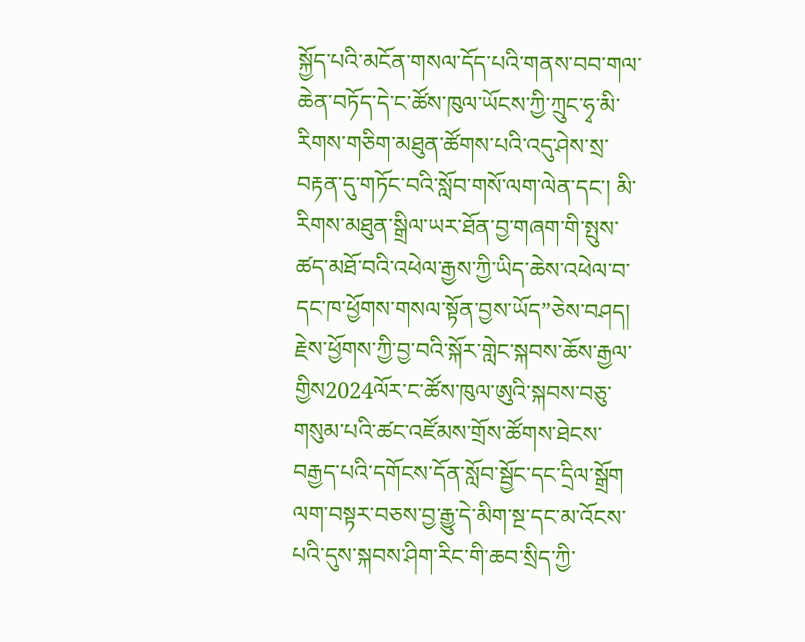སྐྱོད་པའི་མངོན་གསལ་དོད་པའི་གནས་བབ་གལ་ཆེན་བཏོད་དེ་ང་ཚོས་ཁུལ་ཡོངས་ཀྱི་ཀྲུང་ཧྭ་མི་རིགས་གཅིག་མཐུན་ཚོགས་པའི་འདུ་ཤེས་སྲ་བརྟན་དུ་གཏོང་བའི་སློབ་གསོ་ལག་ལེན་དང་། མི་རིགས་མཐུན་སྒྲིལ་ཡར་ཐོན་བྱ་གཞག་གི་སྤུས་ཚད་མཐོ་བའི་འཕེལ་རྒྱས་ཀྱི་ཡིད་ཆེས་འཕེལ་བ་དང་ཁ་ཕྱོགས་གསལ་སྟོན་བྱས་ཡོད”ཅེས་བཤད།
རྗེས་ཕྱོགས་ཀྱི་བྱ་བའི་སྐོར་གླེང་སྐབས་ཆོས་རྒྱལ་གྱིས2024ལོར་ང་ཚོས་ཁུལ་ཨུའི་སྐབས་བཅུ་གསུམ་པའི་ཚང་འཛོམས་གྲོས་ཚོགས་ཐེངས་བརྒྱད་པའི་དགོངས་དོན་སློབ་སྦྱོང་དང་དྲིལ་སྒྲོག ལག་བསྟར་བཅས་བྱ་རྒྱུ་དེ་མིག་སྔ་དང་མ་འོངས་པའི་དུས་སྐབས་ཤིག་རིང་གི་ཆབ་སྲིད་ཀྱི་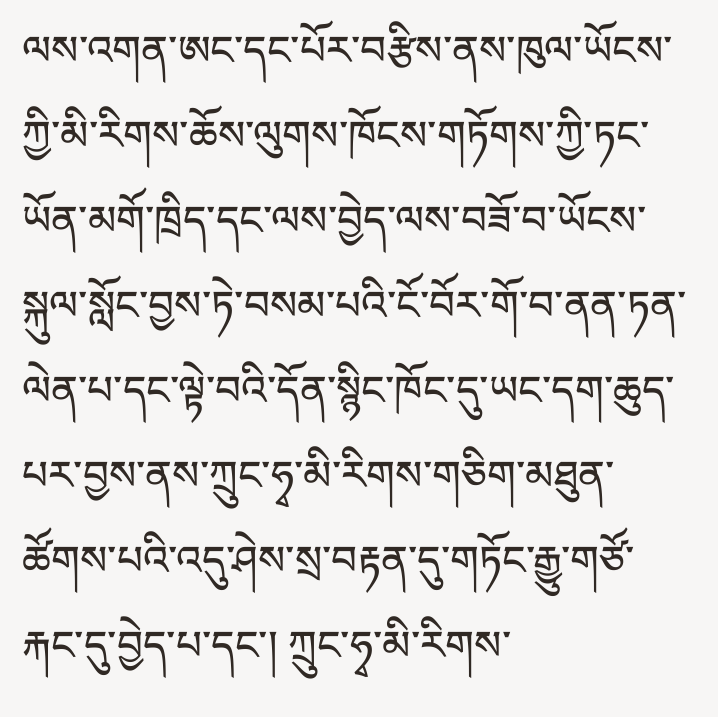ལས་འགན་ཨང་དང་པོར་བརྩིས་ནས་ཁུལ་ཡོངས་ཀྱི་མི་རིགས་ཆོས་ལུགས་ཁོངས་གཏོགས་ཀྱི་ཏང་ཡོན་མགོ་ཁྲིད་དང་ལས་བྱེད་ལས་བཟོ་བ་ཡོངས་སྐུལ་སློང་བྱས་ཏེ་བསམ་པའི་ངོ་བོར་གོ་བ་ནན་ཏན་ལེན་པ་དང་ལྟེ་བའི་དོན་སྙིང་ཁོང་དུ་ཡང་དག་ཆུད་པར་བྱས་ནས་ཀྲུང་ཧྭ་མི་རིགས་གཅིག་མཐུན་ཚོགས་པའི་འདུ་ཤེས་སྲ་བརྟན་དུ་གཏོང་རྒྱུ་གཙོ་རྐང་དུ་བྱེད་པ་དང་། ཀྲུང་ཧྭ་མི་རིགས་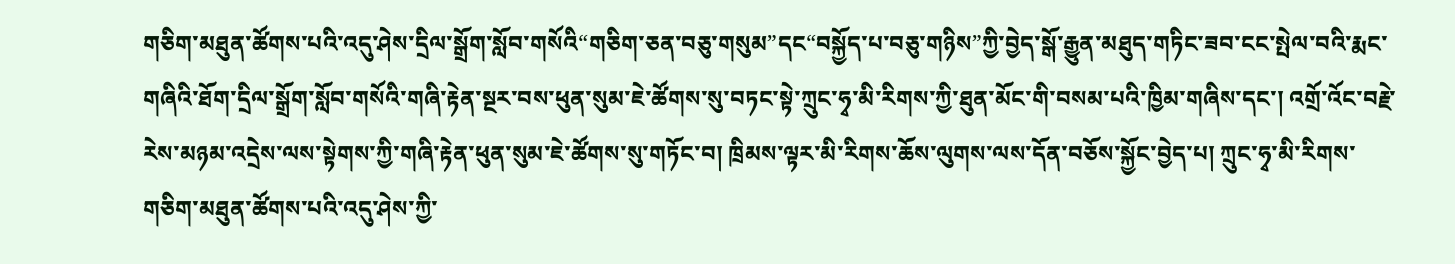གཅིག་མཐུན་ཚོགས་པའི་འདུ་ཤེས་དྲིལ་སྒྲོག་སློབ་གསོའི“གཅིག་ཅན་བཅུ་གསུམ”དང“བསྐྱོད་པ་བཅུ་གཉིས”ཀྱི་བྱེད་སྒོ་རྒྱུན་མཐུད་གཏིང་ཟབ་ངང་སྤེལ་བའི་རྨང་གཞིའི་ཐོག་དྲིལ་སྒྲོག་སློབ་གསོའི་གཞི་རྟེན་སྔར་བས་ཕུན་སུམ་ཇེ་ཚོགས་སུ་བཏང་སྟེ་ཀྲུང་ཧྭ་མི་རིགས་ཀྱི་ཐུན་མོང་གི་བསམ་པའི་ཁྱིམ་གཞིས་དང་། འགྲོ་འོང་བརྗེ་རེས་མཉམ་འདྲེས་ལས་སྟེགས་ཀྱི་གཞི་རྟེན་ཕུན་སུམ་ཇེ་ཚོགས་སུ་གཏོང་བ། ཁྲིམས་ལྟར་མི་རིགས་ཆོས་ལུགས་ལས་དོན་བཅོས་སྐྱོང་བྱེད་པ། ཀྲུང་ཧྭ་མི་རིགས་གཅིག་མཐུན་ཚོགས་པའི་འདུ་ཤེས་ཀྱི་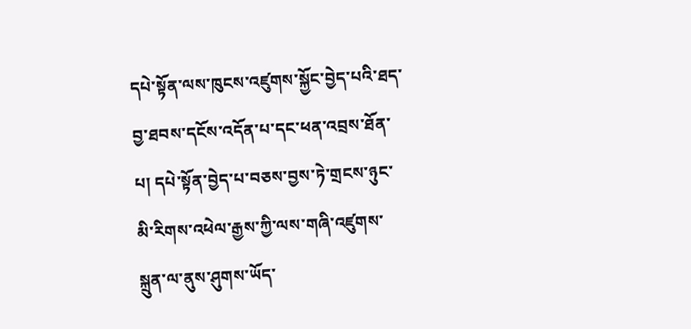དཔེ་སྟོན་ལས་ཁུངས་འཛུགས་སྐྱོང་བྱེད་པའི་ཐད་བྱ་ཐབས་དངོས་འདོན་པ་དང་ཕན་འབྲས་ཐོན་པ། དཔེ་སྟོན་བྱེད་པ་བཅས་བྱས་ཏེ་གྲངས་ཉུང་མི་རིགས་འཕེལ་རྒྱས་ཀྱི་ལས་གཞི་འཛུགས་སྐྲུན་ལ་ནུས་ཤུགས་ཡོད་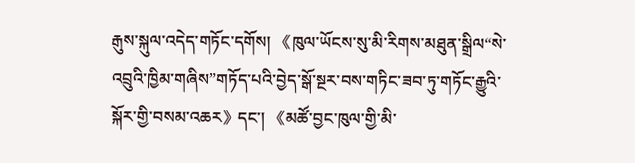རྒུས་སྐུལ་འདེད་གཏོང་དགོས། 《ཁུལ་ཡོངས་སུ་མི་རིགས་མཐུན་སྒྲིལ“སེ་འབྲུའི་ཁྱིམ་གཞིས”གཏོད་པའི་བྱེད་སྒོ་སྔར་བས་གཏིང་ཟབ་ཏུ་གཏོང་རྒྱུའི་སྐོར་གྱི་བསམ་འཆར》དང་། 《མཚོ་བྱང་ཁུལ་གྱི་མི་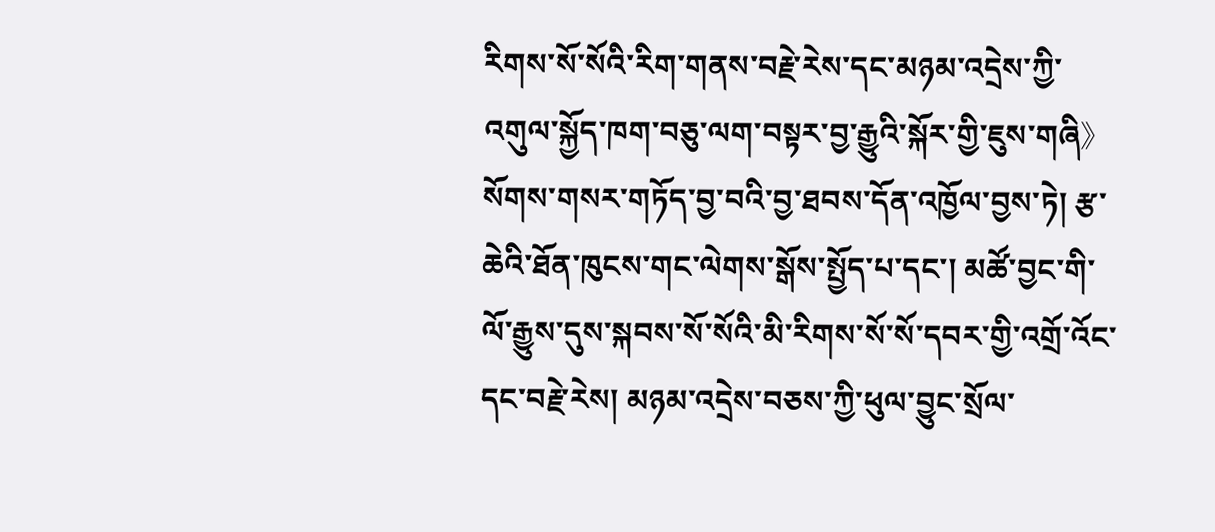རིགས་སོ་སོའི་རིག་གནས་བརྗེ་རེས་དང་མཉམ་འདྲེས་ཀྱི་འགུལ་སྐྱོད་ཁག་བཅུ་ལག་བསྟར་བྱ་རྒྱུའི་སྐོར་གྱི་ཇུས་གཞི》སོགས་གསར་གཏོད་བྱ་བའི་བྱ་ཐབས་དོན་འཁྱོལ་བྱས་ཏེ། རྩ་ཆེའི་ཐོན་ཁུངས་གང་ལེགས་སྒོས་སྤྱོད་པ་དང་། མཚོ་བྱང་གི་ལོ་རྒྱུས་དུས་སྐབས་སོ་སོའི་མི་རིགས་སོ་སོ་དབར་གྱི་འགྲོ་འོང་དང་བརྗེ་རེས། མཉམ་འདྲེས་བཅས་ཀྱི་ཕུལ་བྱུང་སྲོལ་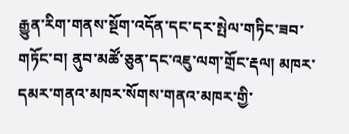རྒྱུན་རིག་གནས་སྔོག་འདོན་དང་དར་སྤེལ་གཏིང་ཟབ་གཏོང་བ། ནུབ་མཚོ་ཅུན་དང་འཇུ་ལག་གྲོང་རྡལ། མཁར་དམར་གནའ་མཁར་སོགས་གནའ་མཁར་གྱི་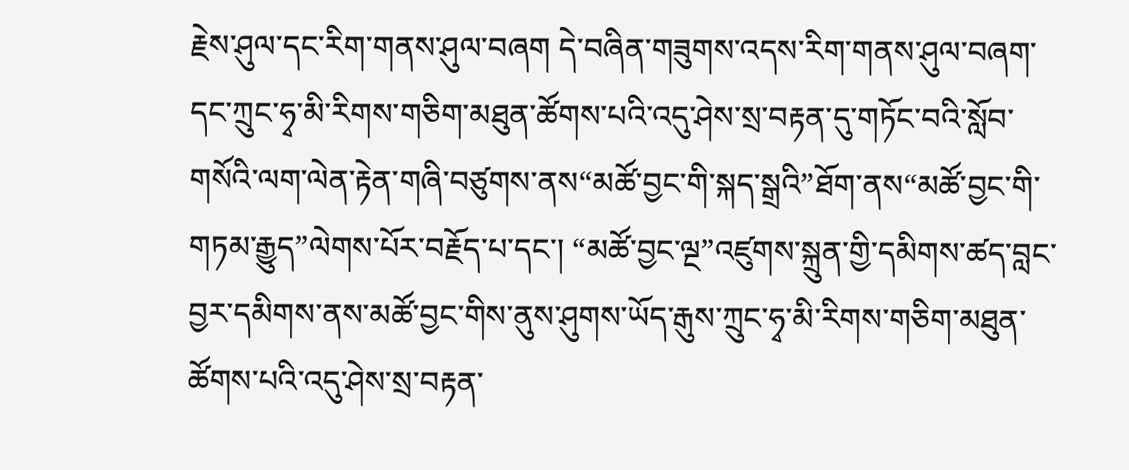རྗེས་ཤུལ་དང་རིག་གནས་ཤུལ་བཞག དེ་བཞིན་གཟུགས་འདས་རིག་གནས་ཤུལ་བཞག་དང་ཀྲུང་ཧྭ་མི་རིགས་གཅིག་མཐུན་ཚོགས་པའི་འདུ་ཤེས་སྲ་བརྟན་དུ་གཏོང་བའི་སློབ་གསོའི་ལག་ལེན་རྟེན་གཞི་བཙུགས་ནས“མཚོ་བྱང་གི་སྐད་སྒྲའི”ཐོག་ནས“མཚོ་བྱང་གི་གཏམ་རྒྱུད”ལེགས་པོར་བརྗོད་པ་དང་། “མཚོ་བྱང་ལྔ”འཛུགས་སྐྲུན་གྱི་དམིགས་ཚད་བླང་བྱར་དམིགས་ནས་མཚོ་བྱང་གིས་ནུས་ཤུགས་ཡོད་རྒུས་ཀྲུང་ཧྭ་མི་རིགས་གཅིག་མཐུན་ཚོགས་པའི་འདུ་ཤེས་སྲ་བརྟན་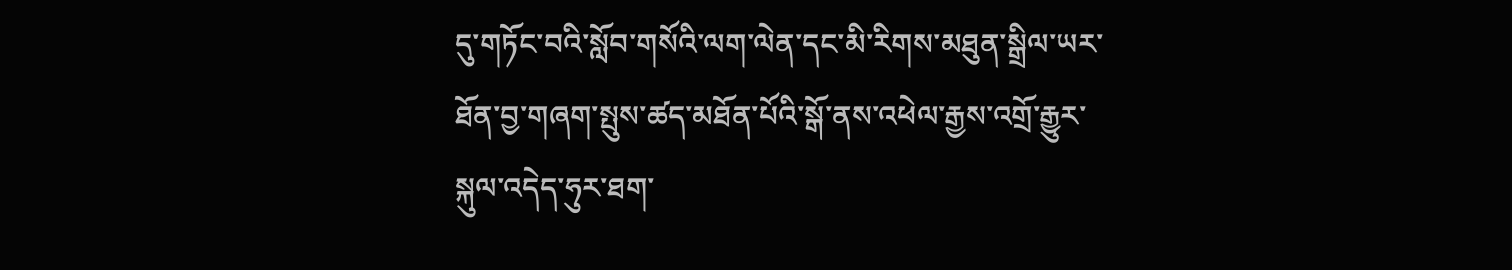དུ་གཏོང་བའི་སློབ་གསོའི་ལག་ལེན་དང་མི་རིགས་མཐུན་སྒྲིལ་ཡར་ཐོན་བྱ་གཞག་སྤུས་ཚད་མཐོན་པོའི་སྒོ་ནས་འཕེལ་རྒྱས་འགྲོ་རྒྱུར་སྐུལ་འདེད་ཧུར་ཐག་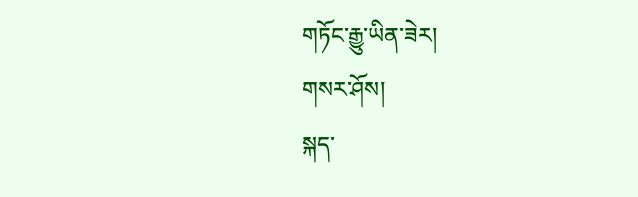གཏོང་རྒྱུ་ཡིན་ཟེར།
གསར་ཤོས།
སྐད་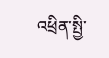འཕྲིན་སྤྱི་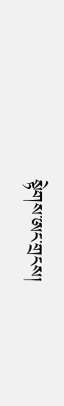སྟེགས་ཨང་གྲངས།